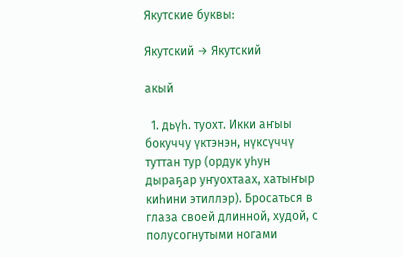Якутские буквы:

Якутский → Якутский

акый

  1. дьүһ. туохт. Икки аҥыы бокуччу үктэнэн, нүксүччү туттан тур (ордук уһун дыраҕар уҥуохтаах, хатыҥыр киһини этиллэр). Бросаться в глаза своей длинной, худой, с полусогнутыми ногами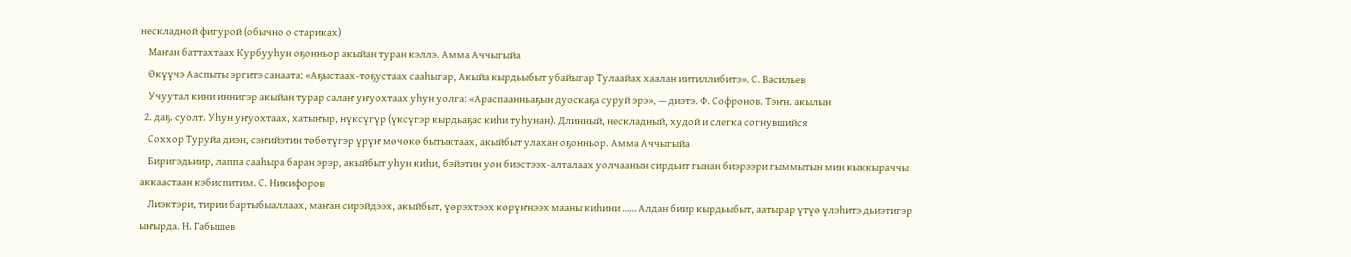нескладной фигурой (обычно о стариках)
    Маҥан баттахтаах Курбууһун оҕонньор акыйан туран кэллэ. Амма Аччыгыйа
    Өкүүчэ Ааспыты эргитэ санаата: «Аҕыстаах-тоҕустаах сааһыгар, Акыйа кырдьыбыт убайыгар Тулаайах хаалан иитиллибитэ». С. Васильев
    Учуутал кини иннигэр акыйан турар салаҥ уҥуохтаах уһун уолга: «Араспаанньаҕын дуоскаҕа суруй эрэ», — диэтэ. Ф. Софронов. Тэҥн. акылын
  2. даҕ. суолт. Уһун уҥуохтаах, хатыҥыр, нүксүгүр (үксүгэр кырдьаҕас киһи туһунан). Длинный, нескладный, худой и слегка согнувшийся
    Соххор Туруйа диэн, сэҥийэтин төбөтүгэр үрүҥ мөчөкө бытыктаах, акыйбыт улахан оҕонньор. Амма Аччыгыйа
    Биригэдьиир, лаппа сааһыра баран эрэр, акыйбыт уһун киһи, бэйэтин уон биэстээх-алталаах уолчаанын сирдьит гынан биэрээри гыммытын мин кыккыраччы аккаастаан кэбиспитим. С. Никифоров
    Лиэктэри, тирии бартыбыаллаах, маҥан сирэйдээх, акыйбыт, үөрэхтээх көрүҥнээх мааны киһини …… Алдан биир кырдьыбыт, аатырар үтүө үлэһитэ дьиэтигэр ыҥырда. Н. Габышев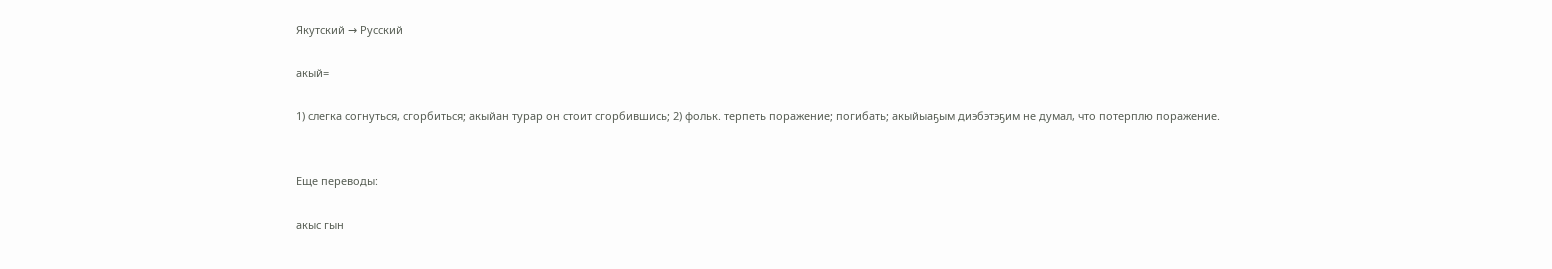Якутский → Русский

акый=

1) слегка согнуться, сгорбиться; акыйан турар он стоит сгорбившись; 2) фольк. терпеть поражение; погибать; акыйыаҕым диэбэтэҕим не думал, что потерплю поражение.


Еще переводы:

акыс гын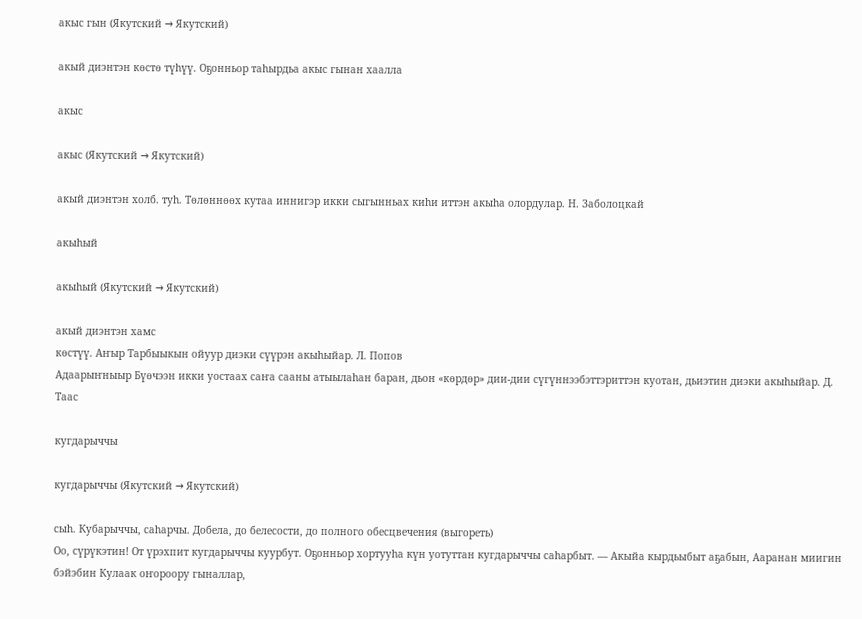акыс гын (Якутский → Якутский)

акый диэнтэн көстө түһүү. Оҕонньор таһырдьа акыс гынан хаалла

акыс

акыс (Якутский → Якутский)

акый диэнтэн холб. туһ. Төлөннөөх кутаа иннигэр икки сыгынньах киһи иттэн акыһа олордулар. Н. Заболоцкай

акыһый

акыһый (Якутский → Якутский)

акый диэнтэн хамс
көстүү. Аҥыр Тарбыыкын ойуур диэки сүүрэн акыһыйар. Л. Попов
Адаарыҥныыр Бүөчээн икки уостаах саҥа сааны атыылаһан баран, дьон «көрдөр» дии-дии сүгүннээбэттэриттэн куотан, дьиэтин диэки акыһыйар. Д. Таас

кугдарыччы

кугдарыччы (Якутский → Якутский)

сыһ. Кубарыччы, саһарчы. Добела, до белесости, до полного обесцвечения (выгореть)
Оо, сүрүкэтин! От үрэхпит кугдарыччы куурбут. Оҕонньор хортууһа күн уотуттан кугдарыччы саһарбыт. — Акыйа кырдьыбыт аҕабын, Ааранан миигин бэйэбин Кулаак оҥороору гыналлар,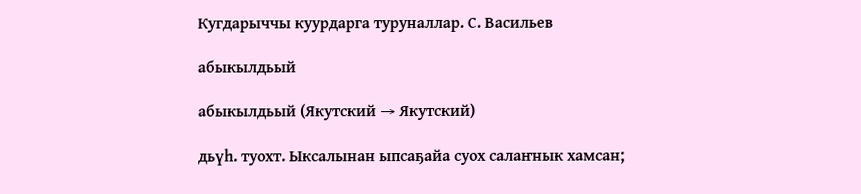Кугдарыччы куурдарга туруналлар. С. Васильев

абыкылдьый

абыкылдьый (Якутский → Якутский)

дьүһ. туохт. Ыксалынан ыпсаҕайа суох салаҥнык хамсан;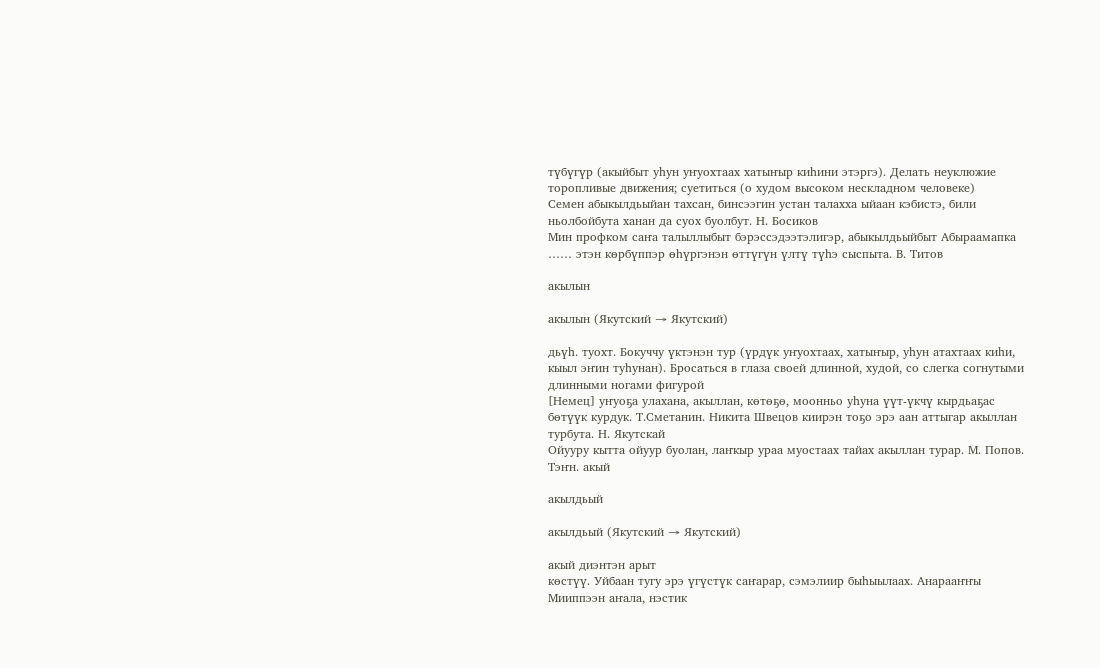түбүгүр (акыйбыт уһун уҥуохтаах хатыҥыр киһини этэргэ). Делать неуклюжие торопливые движения; суетиться (о худом высоком нескладном человеке)
Семен абыкылдьыйан тахсан, бинсээгин устан талахха ыйаан кэбистэ, били ньолбойбута ханан да суох буолбут. Н. Босиков
Мин профком саҥа талыллыбыт бэрэссэдээтэлигэр, абыкылдьыйбыт Абыраамапка …… этэн көрбүппэр өһүргэнэн өттүгүн үлтү түһэ сыспыта. В. Титов

акылын

акылын (Якутский → Якутский)

дьүһ. туохт. Бокуччу үктэнэн тур (үрдүк уҥуохтаах, хатыҥыр, уһун атахтаах киһи, кыыл эҥин туһунан). Бросаться в глаза своей длинной, худой, со слегка согнутыми длинными ногами фигурой
[Немец] уҥуоҕа улахана, акыллан, көтөҕө, моонньо уһуна үүт-үкчү кырдьаҕас бөтүүк курдук. Т.Сметанин. Никита Швецов киирэн тоҕо эрэ аан аттыгар акыллан турбута. Н. Якутскай
Ойууру кытта ойуур буолан, лаҥкыр ураа муостаах тайах акыллан турар. М. Попов. Тэҥн. акый

акылдьый

акылдьый (Якутский → Якутский)

акый диэнтэн арыт
көстүү. Уйбаан тугу эрэ үгүстүк саҥарар, сэмэлиир быһыылаах. Анарааҥҥы Мииппээн аҥала, нэстик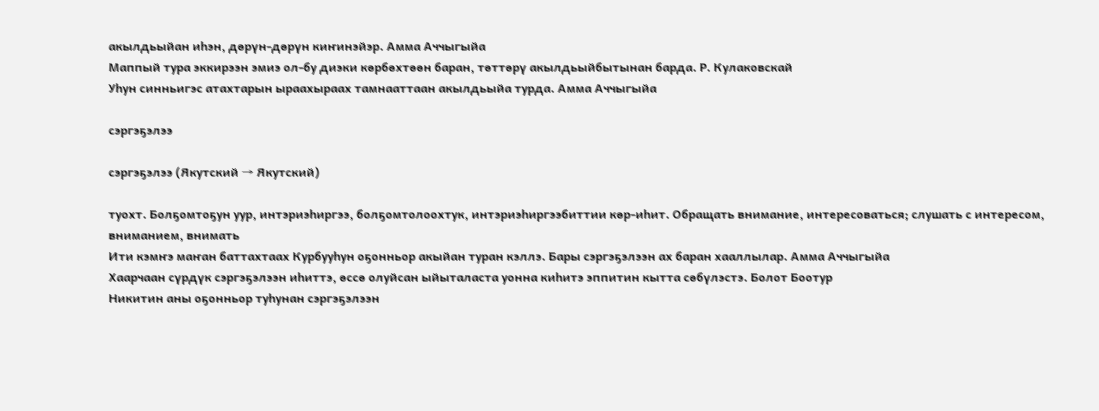акылдьыйан иһэн, дөрүн-дөрүн киҥинэйэр. Амма Аччыгыйа
Маппый тура эккирээн эмиэ ол-бу диэки көрбөхтөөн баран, төттөрү акылдьыйбытынан барда. Р. Кулаковскай
Уһун синньигэс атахтарын ыраахыраах тамнааттаан акылдьыйа турда. Амма Аччыгыйа

сэргэҕэлээ

сэргэҕэлээ (Якутский → Якутский)

туохт. Болҕомтоҕун уур, интэриэһиргээ, болҕомтолоохтук, интэриэһиргээбиттии көр-иһит. Обращать внимание, интересоваться; слушать с интересом, вниманием, внимать
Ити кэмҥэ маҥан баттахтаах Курбууһун оҕонньор акыйан туран кэллэ. Бары сэргэҕэлээн ах баран хааллылар. Амма Аччыгыйа
Хаарчаан сүрдүк сэргэҕэлээн иһиттэ, өссө олуйсан ыйыталаста уонна киһитэ эппитин кытта сөбүлэстэ. Болот Боотур
Никитин аны оҕонньор туһунан сэргэҕэлээн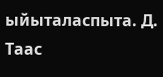ыйыталаспыта. Д. Таас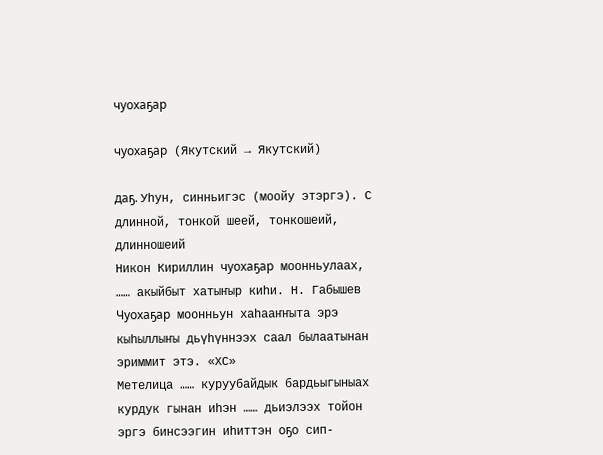чуохаҕар

чуохаҕар (Якутский → Якутский)

даҕ. Уһун, синньигэс (моойу этэргэ). С длинной, тонкой шеей, тонкошеий, длинношеий
Никон Кириллин чуохаҕар моонньулаах, …… акыйбыт хатыҥыр киһи. Н. Габышев
Чуохаҕар моонньун хаһааҥҥыта эрэ кыһыллыҥы дьүһүннээх саал былаатынан эриммит этэ. «ХС»
Метелица …… куруубайдык бардьыгыныах курдук гынан иһэн …… дьиэлээх тойон эргэ бинсээгин иһиттэн оҕо сип-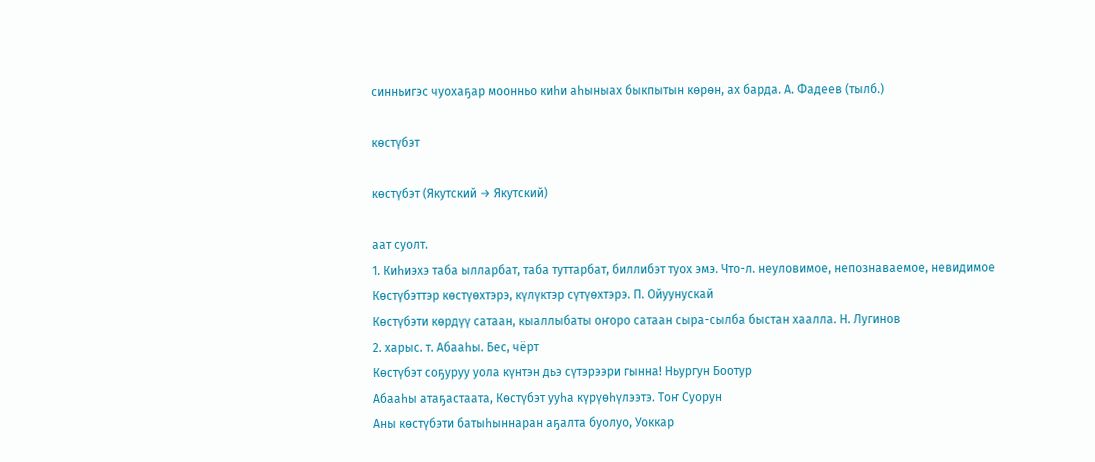синньигэс чуохаҕар моонньо киһи аһыныах быкпытын көрөн, ах барда. А. Фадеев (тылб.)

көстүбэт

көстүбэт (Якутский → Якутский)

аат суолт.
1. Киһиэхэ таба ылларбат, таба туттарбат, биллибэт туох эмэ. Что-л. неуловимое, непознаваемое, невидимое
Көстүбэттэр көстүөхтэрэ, күлүктэр сүтүөхтэрэ. П. Ойуунускай
Көстүбэти көрдүү сатаан, кыаллыбаты оҥоро сатаан сыра-сылба быстан хаалла. Н. Лугинов
2. харыс. т. Абааһы. Бес, чёрт
Көстүбэт соҕуруу уола күнтэн дьэ сүтэрээри гынна! Ньургун Боотур
Абааһы атаҕастаата, Көстүбэт ууһа күрүөһүлээтэ. Тоҥ Суорун
Аны көстүбэти батыһыннаран аҕалта буолуо, Уоккар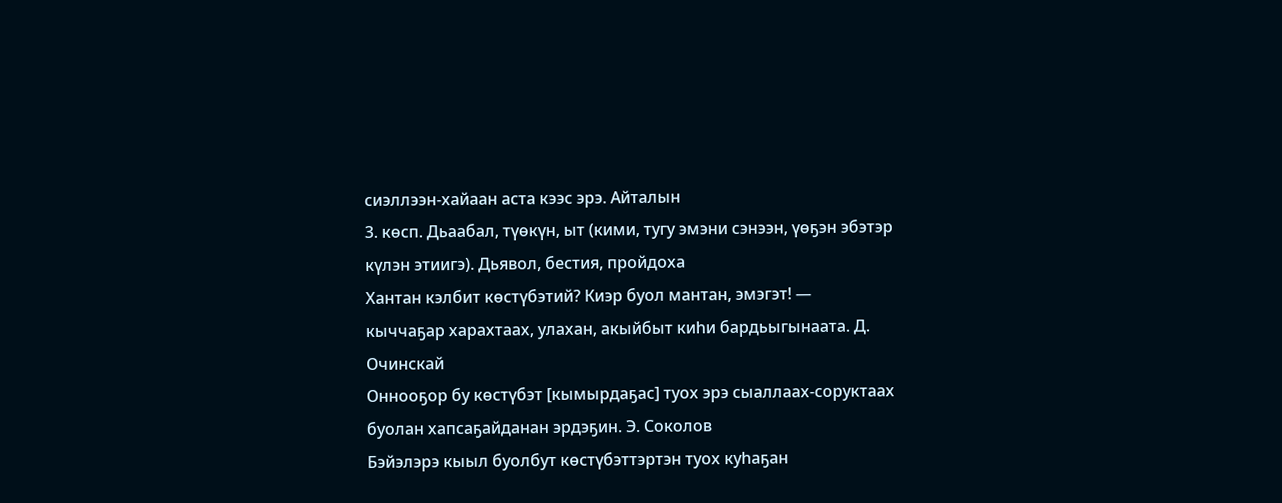сиэллээн-хайаан аста кээс эрэ. Айталын
3. көсп. Дьаабал, түөкүн, ыт (кими, тугу эмэни сэнээн, үөҕэн эбэтэр күлэн этиигэ). Дьявол, бестия, пройдоха
Хантан кэлбит көстүбэтий? Киэр буол мантан, эмэгэт! — кыччаҕар харахтаах, улахан, акыйбыт киһи бардьыгынаата. Д. Очинскай
Оннооҕор бу көстүбэт [кымырдаҕас] туох эрэ сыаллаах-соруктаах буолан хапсаҕайданан эрдэҕин. Э. Соколов
Бэйэлэрэ кыыл буолбут көстүбэттэртэн туох куһаҕан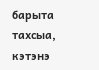барыта тахсыа, кэтэнэ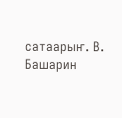сатаарыҥ. В. Башарин